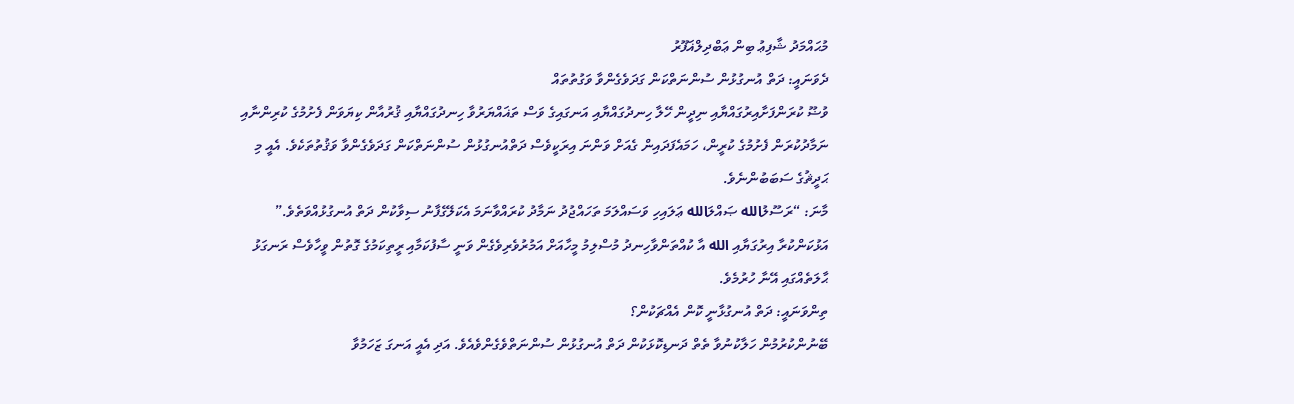މުޙައްމަދު ޝާފިޢު ބިން ޢަބްދިލްޣަފޫރު
ދެވަނައީ: ދަތް އުނގުޅުން ސުންނަތްކަން ގަދަވެގެންވާ ވަގުތުތައް
ވުޟޫ ކުރަންފަށާއިރުގައްޔާއި ނިދީން ހޭލާ ހިނދުގައްޔާއި އަނގައިގެ ވަސް ތަޣައްޔަރުވާ ހިނދުގައްޔާއި ޤުރުއާން ކިޔަވަން ފެށުމުގެ ކުރިންނާއި ނަމާދުކުރަން ފެށުމުގެ ކުރީން، ހަމައެފަދައިން ގެއަށް ވަންނަ އިރަކީވެސް ދަތްއުނގުޅުން ސުންނަތްކަން ގަދަވެގެންވާ ވަޤުތުތަކެވެ. އެއީ މި ޙަދީޘުގެ ސަބަބުންނެވެ.
މާނަ: “ރަސޫލުالله ޞައްލަالله ޢަލައިހި ވަސައްލަމަ ތަހައްޖުދު ނަމާދު ކުރައްވާނަމަ އެކަލޭގެފާނު ސިވާކުން ދަތް އުނގުޅުއްވަތެވެ.”
އަޅުކަންކުރާ އިރުގަޔާއި الله އާ ކުއްތަންވާހިނދު މުސްލިމު މީހާއަށް އަމުރުވެރިވެގެން ވަނީ ސާފުކަމާއި ރީތިކަމުގެ ގޮތުން ވީހާވެސް ރަނގަޅު ޙާލަތެއްގައި އޭނާ ހުރުމެވެ.
ތިންވަނައީ: ދަތް އުނގުޅާނީ ކޮން އެއްޗަކުން؟
ބޭނުންކުރުމުން ހަލާކުނުވާ ތެތް ދަނޑިކޮޅަކުން ދަތް އުނގުޅުން ސުންނަތްވެގެންވެއެވެ. އަދި އެއީ އަނގަ ޒަހަމުވާ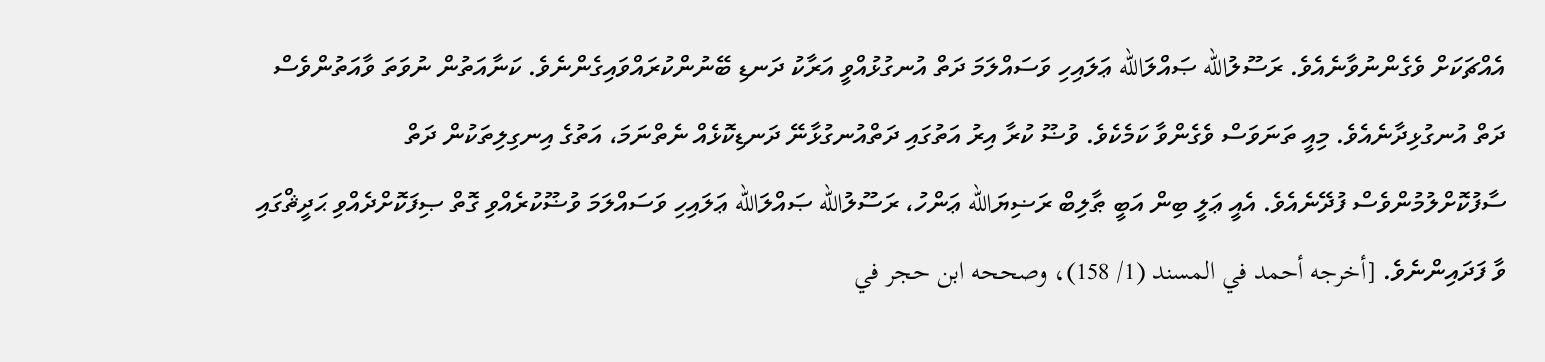އެއްޗަކަށް ވެގެންނުވާނެއެވެ. ރަސޫލުالله ޞައްލަالله ޢަލައިހި ވަސައްލަމަ ދަތް އުނގުޅުއްވީ އަރާކު ދަނޑި ބޭނުންކުރައްވައިގެންނެވެ. ކަނާއަތުން ނުވަތަ ވާއަތުންވެސް ދަތް އުނގުޅިދާނެއެވެ. މިއީ ތަނަވަސް ވެގެންވާ ކަމެކެވެ. ވުޟޫ ކުރާ އިރު އަތުގައި ދަތްއުނގުޅާނޭ ދަނޑިކޮޅެއް ނެތްނަމަ، އަތުގެ އިނގިލިތަކުން ދަތް ސާފުކޮށްލުމުންވެސް ފުދޭނެއެވެ. އެއީ ޢަލީ ބިން އަބީ ޠާލިބް ރަޟިޔަالله ޢަންހު، ރަސޫލުالله ޞައްލަالله ޢަލައިހި ވަސައްލަމަ ވުޟޫކުރެއްވި ގޮތް ޞިފަކޮށްދެއްވި ޙަދީޘްގައި ވާ ފަދައިންނެވެ. [أخرجه أحمد في المسند (1/ 158)، وصححه ابن حجر في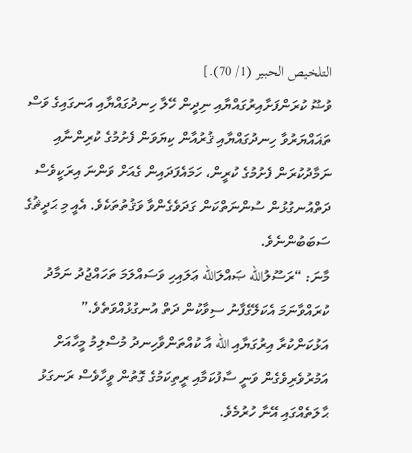التلخيص الحبير (1/ 70).]
ވުޟޫ ކުރަންފަށާއިރުގައްޔާއި ނިދީން ހޭލާ ހިނދުގައްޔާއި އަނގައިގެ ވަސް ތަޣައްޔަރުވާ ހިނދުގައްޔާއި ޤުރުއާން ކިޔަވަން ފެށުމުގެ ކުރިންނާއި ނަމާދުކުރަން ފެށުމުގެ ކުރީން، ހަމައެފަދައިން ގެއަށް ވަންނަ އިރަކީވެސް ދަތްއުނގުޅުން ސުންނަތްކަން ގަދަވެގެންވާ ވަޤުތުތަކެވެ. އެއީ މި ޙަދީޘުގެ ސަބަބުންނެވެ.
މާނަ: “ރަސޫލުالله ޞައްލަالله ޢަލައިހި ވަސައްލަމަ ތަހައްޖުދު ނަމާދު ކުރައްވާނަމަ އެކަލޭގެފާނު ސިވާކުން ދަތް އުނގުޅުއްވަތެވެ.”
އަޅުކަންކުރާ އިރުގަޔާއި الله އާ ކުއްތަންވާހިނދު މުސްލިމު މީހާއަށް އަމުރުވެރިވެގެން ވަނީ ސާފުކަމާއި ރީތިކަމުގެ ގޮތުން ވީހާވެސް ރަނގަޅު ޙާލަތެއްގައި އޭނާ ހުރުމެވެ.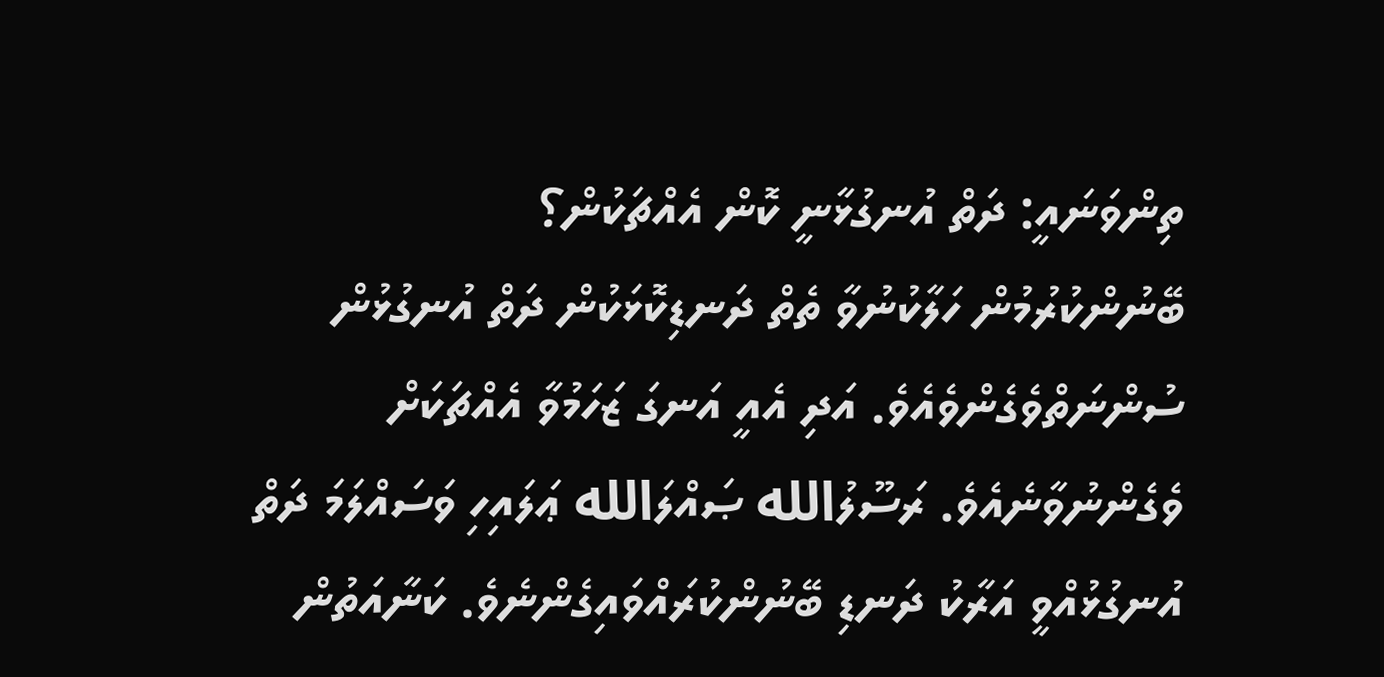ތިންވަނައީ: ދަތް އުނގުޅާނީ ކޮން އެއްޗަކުން؟
ބޭނުންކުރުމުން ހަލާކުނުވާ ތެތް ދަނޑިކޮޅަކުން ދަތް އުނގުޅުން ސުންނަތްވެގެންވެއެވެ. އަދި އެއީ އަނގަ ޒަހަމުވާ އެއްޗަކަށް ވެގެންނުވާނެއެވެ. ރަސޫލުالله ޞައްލަالله ޢަލައިހި ވަސައްލަމަ ދަތް އުނގުޅުއްވީ އަރާކު ދަނޑި ބޭނުންކުރައްވައިގެންނެވެ. ކަނާއަތުން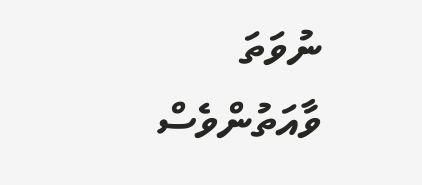ނުވަތަ ވާއަތުންވެސް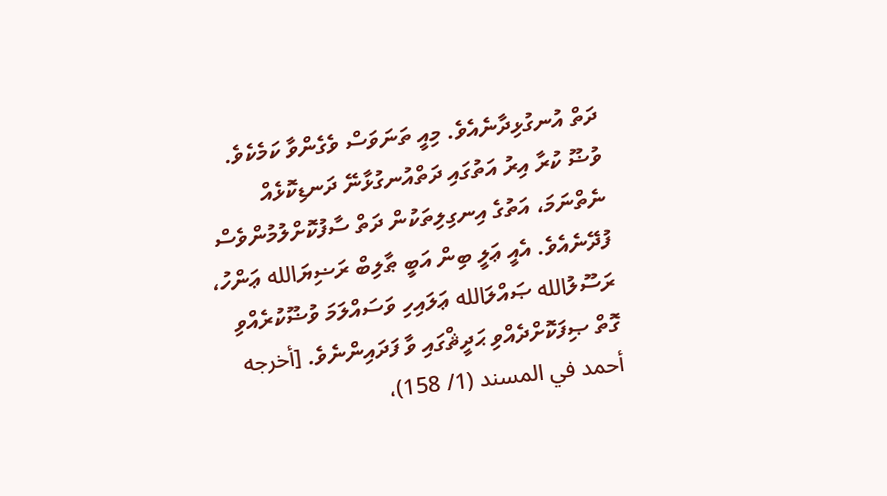ދަތް އުނގުޅިދާނެއެވެ. މިއީ ތަނަވަސް ވެގެންވާ ކަމެކެވެ. ވުޟޫ ކުރާ އިރު އަތުގައި ދަތްއުނގުޅާނޭ ދަނޑިކޮޅެއް ނެތްނަމަ، އަތުގެ އިނގިލިތަކުން ދަތް ސާފުކޮށްލުމުންވެސް ފުދޭނެއެވެ. އެއީ ޢަލީ ބިން އަބީ ޠާލިބް ރަޟިޔަالله ޢަންހު، ރަސޫލުالله ޞައްލަالله ޢަލައިހި ވަސައްލަމަ ވުޟޫކުރެއްވި ގޮތް ޞިފަކޮށްދެއްވި ޙަދީޘްގައި ވާ ފަދައިންނެވެ. [أخرجه أحمد في المسند (1/ 158)،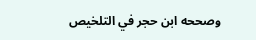وصححه ابن حجر في التلخيص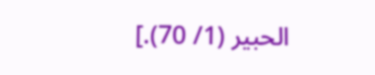الحبير (1/ 70).]